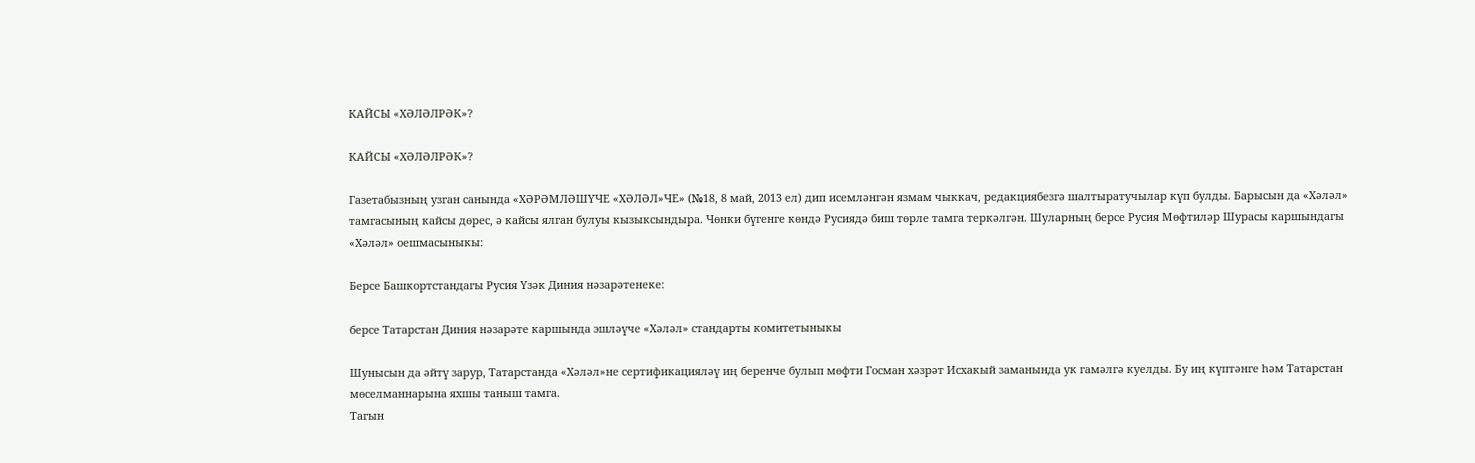КАЙСЫ «ХӘЛӘЛРӘК»?

КАЙСЫ «ХӘЛӘЛРӘК»?

Газетабызның узган санында «ХӘРӘМЛӘШҮЧЕ «ХӘЛӘЛ»ЧЕ» (№18, 8 май, 2013 ел) дип исемләнгән язмам чыккач, редакциябезгә шалтыратучылар күп булды. Барысын да «Хәләл» тамгасының кайсы дөрес, ә кайсы ялган булуы кызыксындыра. Чөнки бүгенге көндә Русиядә биш төрле тамга теркәлгән. Шуларның берсе Русия Мөфтиләр Шурасы каршындагы «Хәләл» оешмасыныкы:

Берсе Башкортстандагы Русия Үзәк Диния нәзарәтенеке:

берсе Татарстан Диния нәзарәте каршында эшләүче «Хәләл» стандарты комитетыныкы

Шунысын да әйтү зарур, Татарстанда «Хәләл»не сертификацияләү иң беренче булып мөфти Госман хәзрәт Исхакый заманында ук гамәлгә куелды. Бу иң күптәнге һәм Татарстан мөселманнарына яхшы таныш тамга.
Тагын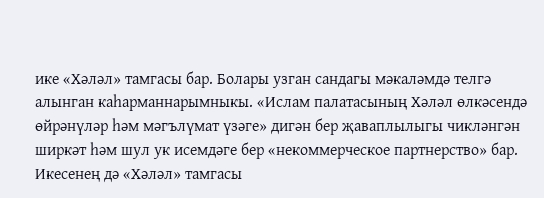ике «Хәләл» тамгасы бар. Болары узган сандагы мәкаләмдә телгә алынган каһарманнарымныкы. «Ислам палатасының Хәләл өлкәсендә өйрәнүләр һәм мәгълүмат үзәге» дигән бер җаваплылыгы чикләнгән ширкәт һәм шул ук исемдәге бер «некоммерческое партнерство» бар. Икесенең дә «Хәләл» тамгасы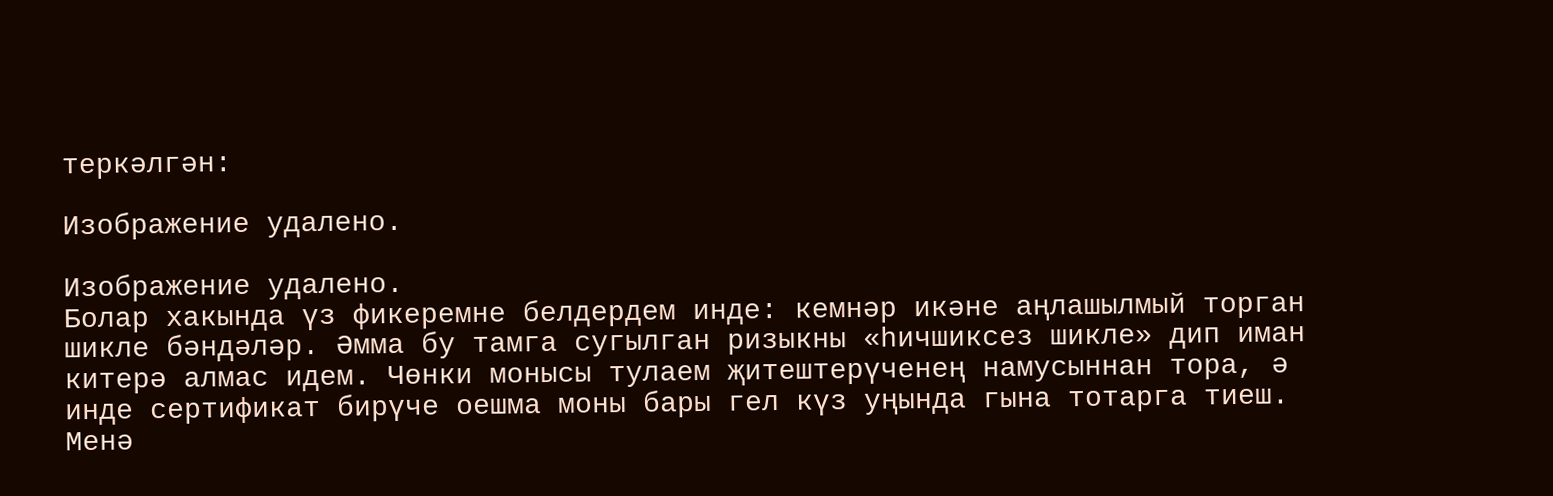теркәлгән:

Изображение удалено.

Изображение удалено.
Болар хакында үз фикеремне белдердем инде: кемнәр икәне аңлашылмый торган шикле бәндәләр. Әмма бу тамга сугылган ризыкны «һичшиксез шикле» дип иман китерә алмас идем. Чөнки монысы тулаем җитештерүченең намусыннан тора, ә инде сертификат бирүче оешма моны бары гел күз уңында гына тотарга тиеш. Менә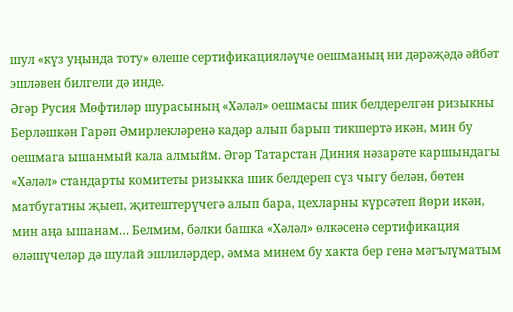шул «күз уңында тоту» өлеше сертификацияләүче оешманың ни дәрәҗәдә әйбәт эшләвен билгели дә инде.
Әгәр Русия Мөфтиләр шурасының «Хәләл» оешмасы шик белдерелгән ризыкны Берләшкән Гарәп Әмирлекләренә кадәр алып барып тикшертә икән, мин бу оешмага ышанмый кала алмыйм. Әгәр Татарстан Диния нәзарәте каршындагы «Хәләл» стандарты комитеты ризыкка шик белдереп сүз чыгу белән, бөтен матбугатны җыеп, җитештерүчегә алып бара, цехларны күрсәтеп йөри икән, мин аңа ышанам… Белмим, бәлки башка «Хәләл» өлкәсенә сертификация өләшүчеләр дә шулай эшлиләрдер, әмма минем бу хакта бер генә мәгълүматым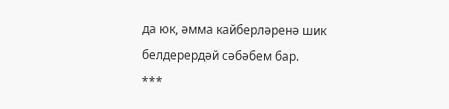да юк, әмма кайберләренә шик белдерердәй сәбәбем бар.
***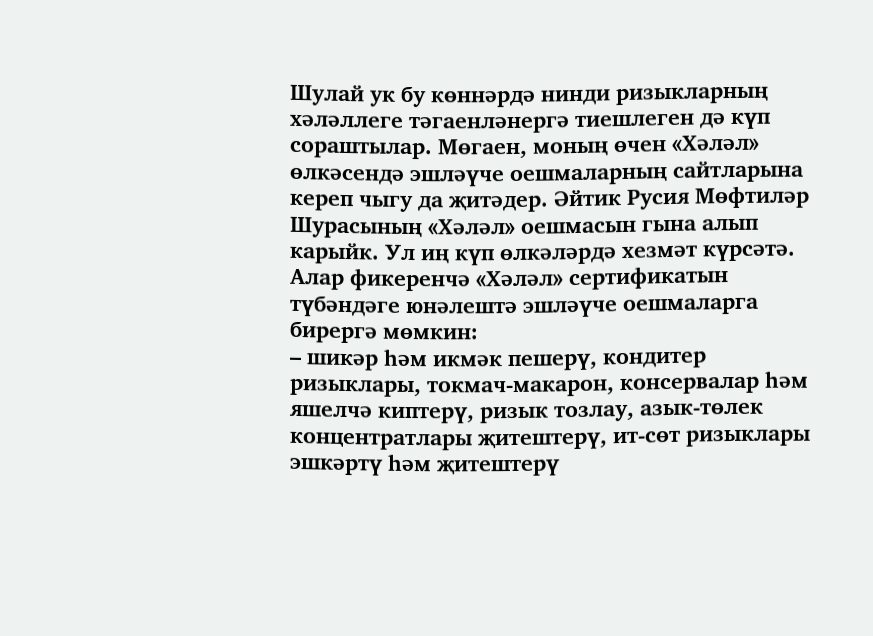Шулай ук бу көннәрдә нинди ризыкларның хәләллеге тәгаенләнергә тиешлеген дә күп сораштылар. Мөгаен, моның өчен «Хәләл» өлкәсендә эшләүче оешмаларның сайтларына кереп чыгу да җитәдер. Әйтик Русия Мөфтиләр Шурасының «Хәләл» оешмасын гына алып карыйк. Ул иң күп өлкәләрдә хезмәт күрсәтә. Алар фикеренчә «Хәләл» сертификатын түбәндәге юнәлештә эшләүче оешмаларга бирергә мөмкин:
– шикәр һәм икмәк пешерү, кондитер ризыклары, токмач-макарон, консервалар һәм яшелчә киптерү, ризык тозлау, азык-төлек концентратлары җитештерү, ит-сөт ризыклары эшкәртү һәм җитештерү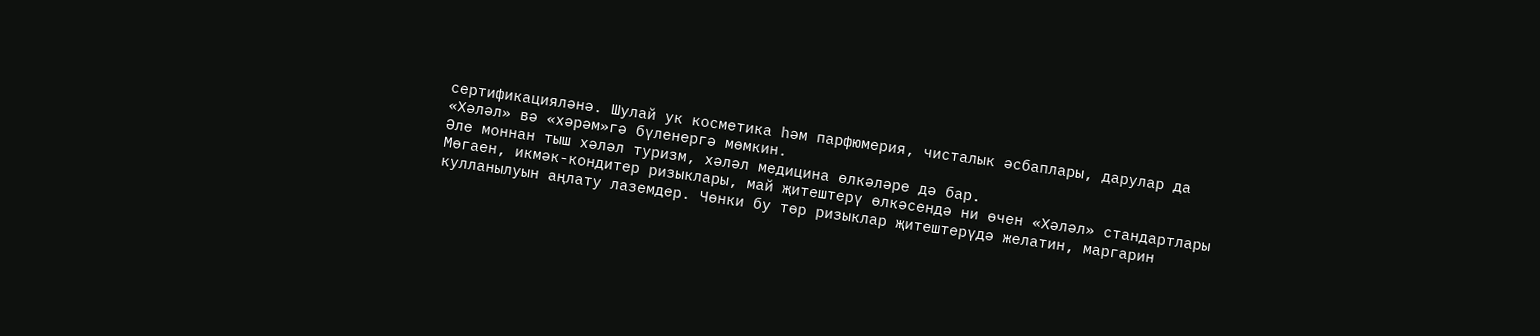сертификацияләнә. Шулай ук косметика һәм парфюмерия, чисталык әсбаплары, дарулар да «Хәләл» вә «хәрәм»гә бүленергә мөмкин.
Әле моннан тыш хәләл туризм, хәләл медицина өлкәләре дә бар.
Мөгаен, икмәк-кондитер ризыклары, май җитештерү өлкәсендә ни өчен «Хәләл» стандартлары кулланылуын аңлату лаземдер. Чөнки бу төр ризыклар җитештерүдә желатин, маргарин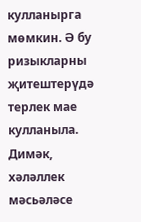кулланырга мөмкин. Ә бу ризыкларны җитештерүдә терлек мае кулланыла. Димәк, хәләллек мәсьәләсе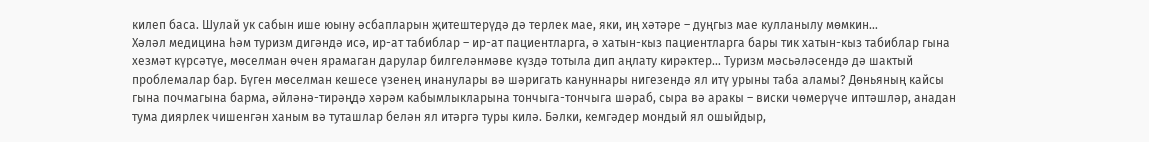килеп баса. Шулай ук сабын ише юыну әсбапларын җитештерүдә дә терлек мае, яки, иң хәтәре – дуңгыз мае кулланылу мөмкин…
Хәләл медицина һәм туризм дигәндә исә, ир-ат табиблар – ир-ат пациентларга, ә хатын-кыз пациентларга бары тик хатын-кыз табиблар гына хезмәт күрсәтүе, мөселман өчен ярамаган дарулар билгеләнмәве күздә тотыла дип аңлату кирәктер… Туризм мәсьәләсендә дә шактый проблемалар бар. Бүген мөселман кешесе үзенең инанулары вә шәригать кануннары нигезендә ял итү урыны таба аламы? Дөньяның кайсы гына почмагына барма, әйләнә-тирәңдә хәрәм кабымлыкларына тончыга-тончыга шәраб, сыра вә аракы – виски чөмерүче иптәшләр, анадан тума диярлек чишенгән ханым вә туташлар белән ял итәргә туры килә. Бәлки, кемгәдер мондый ял ошыйдыр,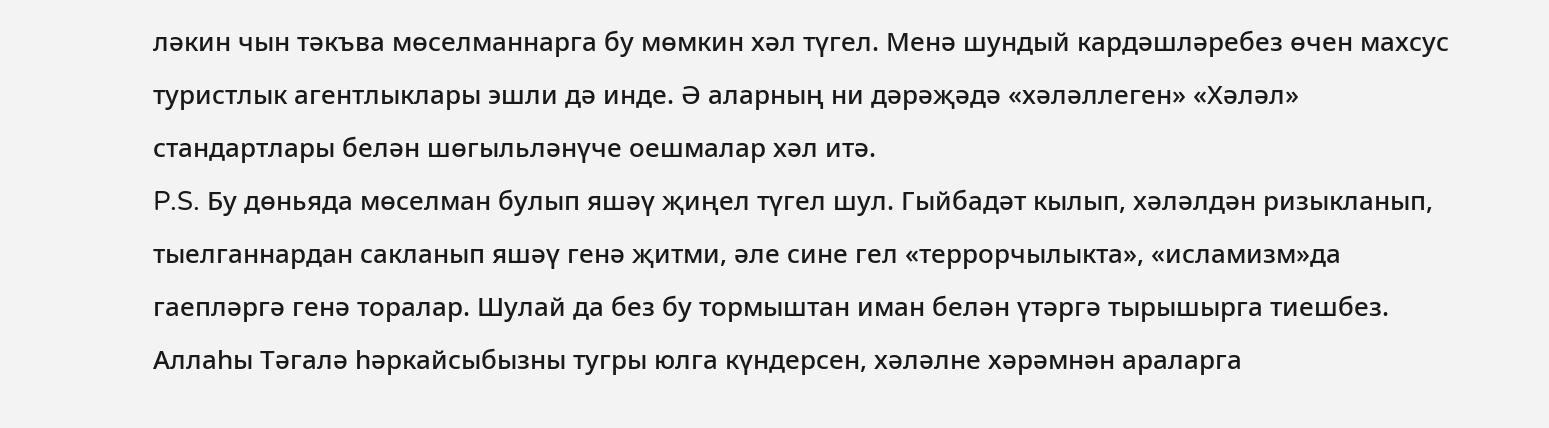ләкин чын тәкъва мөселманнарга бу мөмкин хәл түгел. Менә шундый кардәшләребез өчен махсус туристлык агентлыклары эшли дә инде. Ә аларның ни дәрәҗәдә «хәләллеген» «Хәләл» стандартлары белән шөгыльләнүче оешмалар хәл итә.
P.S. Бу дөньяда мөселман булып яшәү җиңел түгел шул. Гыйбадәт кылып, хәләлдән ризыкланып, тыелганнардан сакланып яшәү генә җитми, әле сине гел «террорчылыкта», «исламизм»да гаепләргә генә торалар. Шулай да без бу тормыштан иман белән үтәргә тырышырга тиешбез. Аллаһы Тәгалә һәркайсыбызны тугры юлга күндерсен, хәләлне хәрәмнән араларга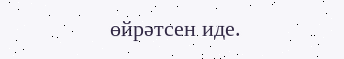өйрәтсен иде.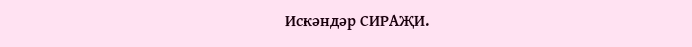Искәндәр СИРАҖИ.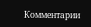Комментарии